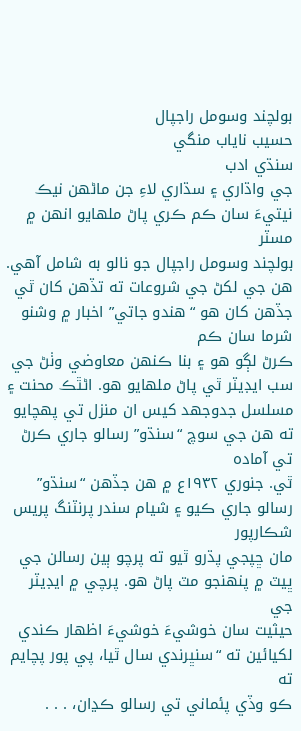بولچند وسومل راجپال
حسيب ناياب منگي
سنڌي ادب
جي واڌاري ۽ سڌاري لاءِ جن ماڻهن نيڪ نيتيءَ سان ڪم ڪري پاڻ ملهايو انهن ۾ مسٽر
بولچند وسومل راجپال جو نالو به شامل آهي. هن جي لکڻ جي شروعات ته تڏهن کان ٿي
جڏهن کان هو “هندو جاتي” اخبار ۾ وشنو شرما سان ڪم
ڪرڻ لڳو هو ۽ بنا ڪنهن معاوضي وٺڻ جي سب ايڊيٽر ٿي پاڻ ملهايو هو. اڻٿڪ محنت ۽
مسلسل جدوجهد کيس ان منزل تي پهچايو ته هن جي سوچ “سنڌو” رسالو جاري ڪرڻ تي آماده
ٿي. جنوري ۱۹۳۲ع ۾ هن جڏهن “سنڌو” رسالو جاري ڪيو ۽ شيام سندر پرنٽنگ پريس شڪارپور
مان ڇپجي پڌرو ٿيو ته پرچو ٻين رسالن جي ڀيٽ ۾ پنهنجو مٽ پاڻ هو. پرچي ۾ ايڊيٽر جي
حيثيت سان خوشيءَ خوشيءَ اظهار ڪندي لکيائين ته “سنڀرندي سال ٿيا، پي پور پچايم ته
ڪو وڏي پئماني تي رسالو ڪڍان، . . .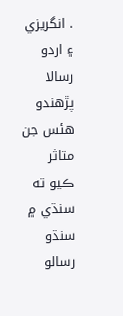. انگريزي ۽ اردو رسالا پڙهندو هئس جن متاثر
ڪيو ته سنڌي ۾ سنڌو رسالو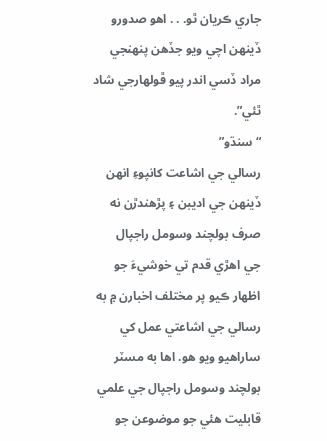جاري ڪريان ٿو. . . اهو صدورو ڏينهن اچي ويو جڏهن پنهنجي
مراد ڏسي اندر پيو ڦولهارجي شاد ٿئي”.
“سنڌو”
رسالي جي اشاعت کانپوءِ انهن ڏينهن جي اديبن ۽ پڙهندڙن نه صرف بولچند وسومل راجپال
جي اهڙي قدم تي خوشيءَ جو اظهار ڪيو پر مختلف اخبارن ۾ به رسالي جي اشاعتي عمل کي
ساراهيو ويو هو. اها به مسٽر بولچند وسومل راجپال جي علمي قابليت هئي جو موضوعن جو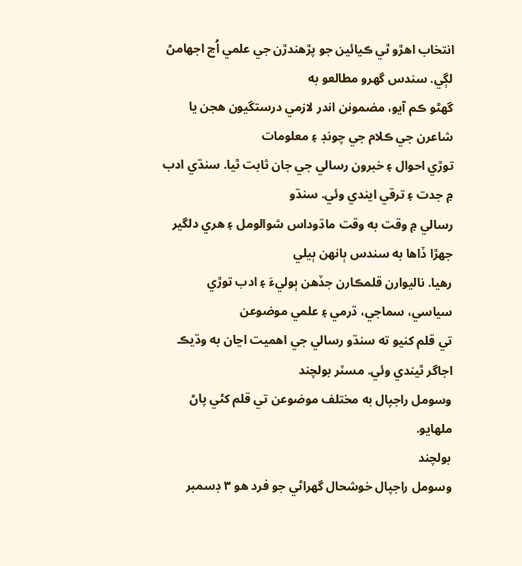انتخاب اهڙو ٿي ڪيائين جو پڙهندڙن جي علمي اُڃ اجهامڻ لڳي. سندس گهرو مطالعو به
گهڻو ڪم آيو، مضمونن اندر لازمي درستگيون هجن يا شاعرن جي ڪلام جي چونڊ ۽ معلومات
توڙي احوال ۽ خبرون رسالي جي جان ثابت ٿيا. سنڌي ادب ۾ جدت ۽ ترقي ايندي وئي. سنڌو
رسالي ۾ وقت به وقت ماڌوداس شوالومل ۽ هري دلگير جهڙا ڏاها به سندس ٻانهن ٻيلي
رهيا. ناليوارن قلمڪارن جڏهن ٻوليءَ ۽ ادب توڙي سياسي، سماجي، ڌرمي ۽ علمي موضوعن
تي قلم کنيو ته سنڌو رسالي جي اهميت اڃان به وڌيڪ اجاگر ٿيندي وئي. مسٽر بولچند
وسومل راجپال به مختلف موضوعن تي قلم کڻي پاڻ ملهايو.
بولچند
وسومل راجپال خوشحال گهراڻي جو فرد هو ۳ ڊسمبر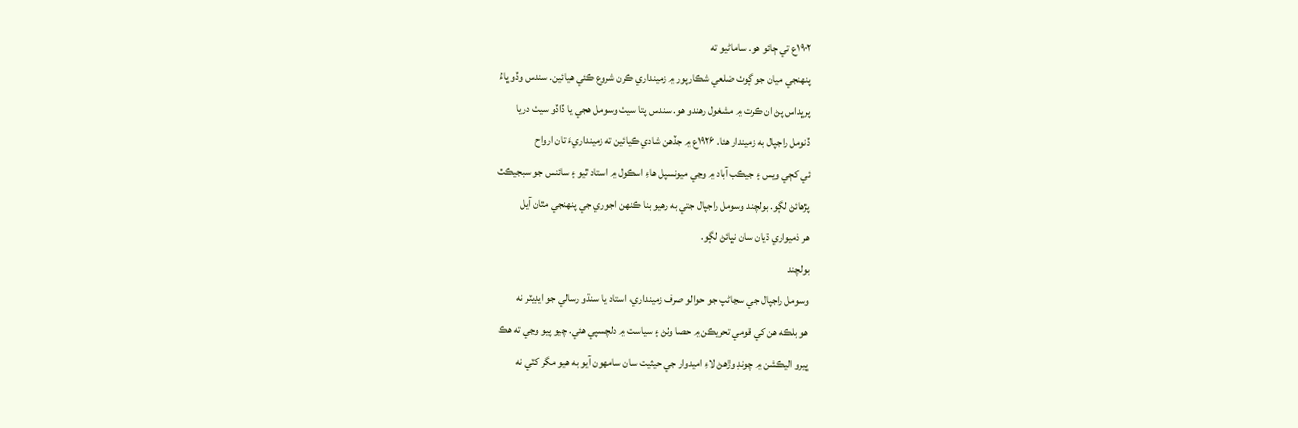۱۹۰۲ع تي ڄائو هو. ساماڻيو ته
پنهنجي ميان جو ڳوٺ ضلعي شڪارپور ۾ زمينداري ڪرن شروع ڪئي هيائين. سندس وڏو ڀاءُ
پرڀداس پڻ ان ڪرت ۾ مشغول رهندو هو. سندس پتا سيٺ وسومل هجي يا ڏاڏو سيٺ دريا
ڏنومل راجپال به زميندار هئا. ۱۹۲۶ع ۾ جڏهن شادي ڪيائين ته زمينداريءَ تان ارواح
ئي کڄي ويس ۽ جيڪب آباد ۾ وڃي ميونسپل هاءِ اسڪول ۾ استاد ٿيو ۽ سائنس جو سبجيڪٽ
پڙهائڻ لڳو. بولچند وسومل راجپال جتي به رهيو بنا ڪنهن اجوري جي پنهنجي مٿان آيل
هر ذميواري ڌيان سان نڀائڻ لڳو.
بولچند
وسومل راجپال جي سڃاڻپ جو حوالو صرف زمينداري، استاد يا سنڌو رسالي جو ايڊيٽر نه
هو بلڪه هن کي قومي تحريڪن ۾ حصا وٺڻ ۽ سياست ۾ دلچسپي هئي. چيو پيو وڃي ته هڪ
ڀيرو اليڪشن ۾ چونڊ وڙهڻ لاءِ اميدوار جي حيثيت سان سامهون آيو به هيو مگر کٽي نه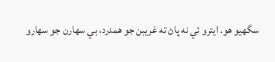سگهيو هو. ايترو ئي نه پاڻ ته غريبن جو همدرد، بي سهارن جو سهارو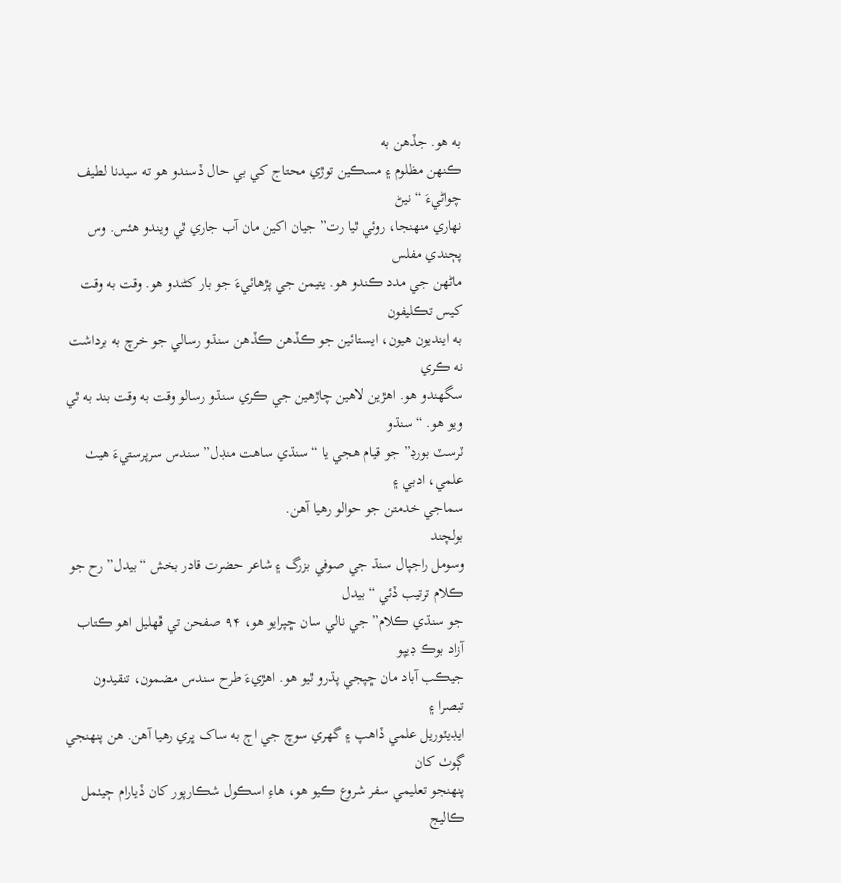به هو. جڏهن به
ڪنهن مظلوم ۽ مسڪين توڙي محتاج کي بي حال ڏسندو هو ته سيدنا لطيف چواڻيءَ “نيڻ
نهاري منهنجا، روئي ٿيا رت” جيان اکين مان آب جاري ٿي ويندو هئس. وس پڄندي مفلس
ماڻهن جي مدد ڪندو هو. يتيمن جي پڙهائيءَ جو بار کڻندو هو. وقت به وقت کيس تڪليفون
به اينديون هيون، ايستائين جو ڪڏهن ڪڏهن سنڌو رسالي جو خرچ به برداشت نه ڪري
سگهندو هو. اهڙين لاهين چاڙهين جي ڪري سنڌو رسالو وقت به وقت بند به ٿي ويو هو. “سنڌو
ٽرسٽ بورڊ” جو قيام هجي يا “سنڌي ساهت منڊل” سندس سرپرستيءَ هيٺ علمي، ادبي ۽
سماجي خدمتن جو حوالو رهيا آهن.
بولچند
وسومل راجپال سنڌ جي صوفي بزرگ ۽ شاعر حضرت قادر بخش “بيدل” رح جو ڪلام ترتيب ڏئي “بيدل
جو سنڌي ڪلام” جي نالي سان ڇپرايو هو، ۹۴ صفحن تي ڦهليل اهو ڪتاب آزاد بوڪ ڊيپو
جيڪب آباد مان ڇپجي پڌرو ٿيو هو. اهڙيءَ طرح سندس مضمون، تنقيدون تبصرا ۽
ايڊيٽوريل علمي ڏاهپ ۽ گهري سوچ جي اڄ به ساک ڀري رهيا آهن. هن پنهنجي ڳوٺ کان
پنهنجو تعليمي سفر شروع ڪيو هو، هاءِ اسڪول شڪارپور کان ڏيارام ڄيٺمل ڪاليج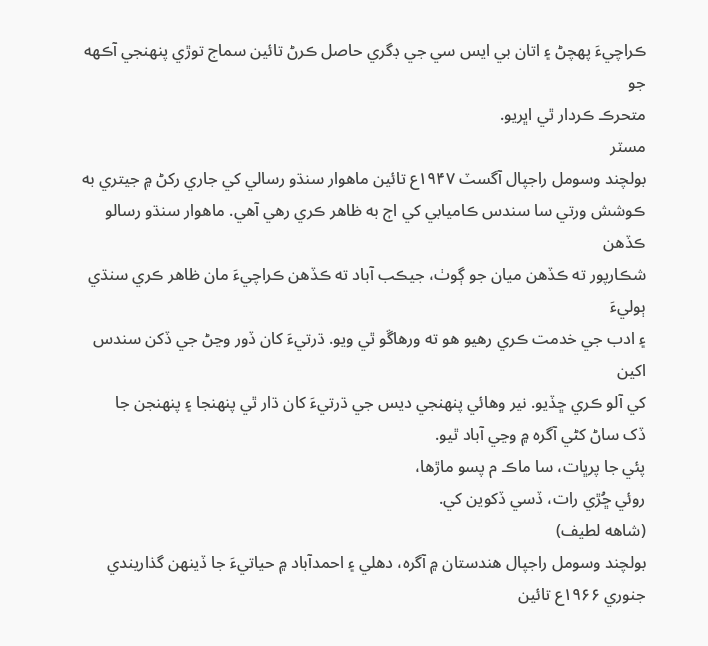ڪراچيءَ پهچڻ ۽ اتان بي ايس سي جي ڊگري حاصل ڪرڻ تائين سماج توڙي پنهنجي آڪهه جو
متحرڪ ڪردار ٿي اڀريو.
مسٽر
بولچند وسومل راجپال آگسٽ ۱۹۴۷ع تائين ماهوار سنڌو رسالي کي جاري رکڻ ۾ جيتري به
ڪوشش ورتي سا سندس ڪاميابي کي اڄ به ظاهر ڪري رهي آهي. ماهوار سنڌو رسالو ڪڏهن
شڪارپور ته ڪڏهن ميان جو ڳوٺ، جيڪب آباد ته ڪڏهن ڪراچيءَ مان ظاهر ڪري سنڌي ٻوليءَ
۽ ادب جي خدمت ڪري رهيو هو ته ورهاڱو ٿي ويو. ڌرتيءَ کان ڏور وڃڻ جي ڏکن سندس اکين
کي آلو ڪري ڇڏيو. نير وهائي پنهنجي ديس جي ڌرتيءَ کان ڌار ٿي پنهنجا ۽ پنهنجن جا
ڏک ساڻ کڻي آگره ۾ وڃي آباد ٿيو.
پئي جا پرڀات، سا ماڪ م پسو ماڙها،
روئي ڇُڙي رات، ڏسي ڏکوين کي.
(شاهه لطيف)
بولچند وسومل راجپال هندستان ۾ آگره، دهلي ۽ احمدآباد ۾ حياتيءَ جا ڏينهن گذاريندي جنوري ۱۹۶۶ع تائين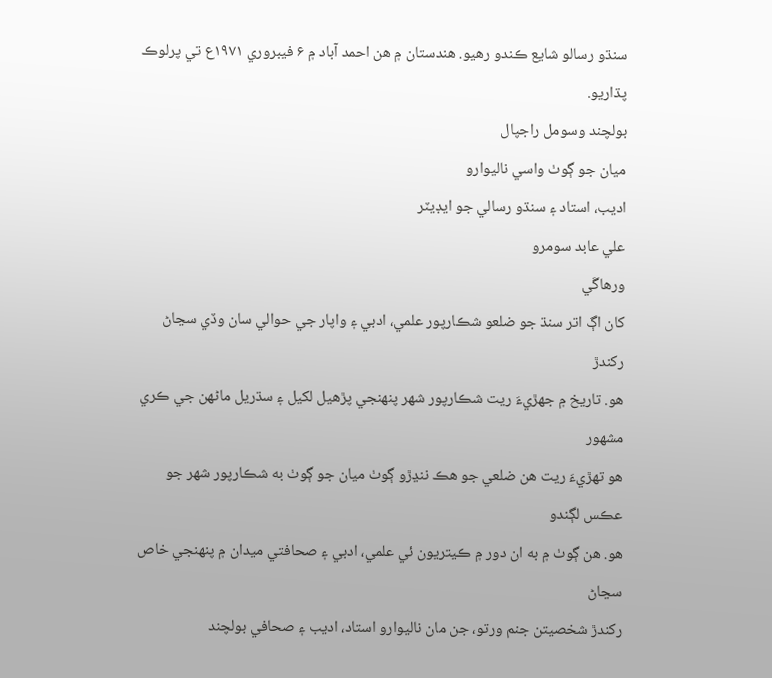سنڌو رسالو شايع ڪندو رهيو. هندستان ۾ هن احمد آباد ۾ ۶ فيبروري ۱۹۷۱ع تي پرلوڪ پڌاريو.
بولچند وسومل راجپال
ميان جو ڳوٺ واسي ناليوارو
اديب، استاد ۽ سنڌو رسالي جو ايڊيٽر
علي عابد سومرو
ورهاڱي
کان اڳ اتر سنڌ جو ضلعو شڪارپور علمي، ادبي ۽ واپار جي حوالي سان وڏي سڃاڻ رکندڙ
هو. تاريخ ۾ جهڙيءَ ريت شڪارپور شهر پنهنجي پڙهيل لکيل ۽ سڌريل ماڻهن جي ڪري مشهور
هو تهڙيءَ ريت هن ضلعي جو هڪ ننڍڙو ڳوٺ ميان جو ڳوٺ به شڪارپور شهر جو عڪس لڳندو
هو. هن ڳوٺ ۾ به ان دور ۾ ڪيتريون ئي علمي، ادبي ۽ صحافتي ميدان ۾ پنهنجي خاص سڃاڻ
رکندڙ شخصيتن جنم ورتو، جن مان ناليوارو استاد، اديب ۽ صحافي بولچند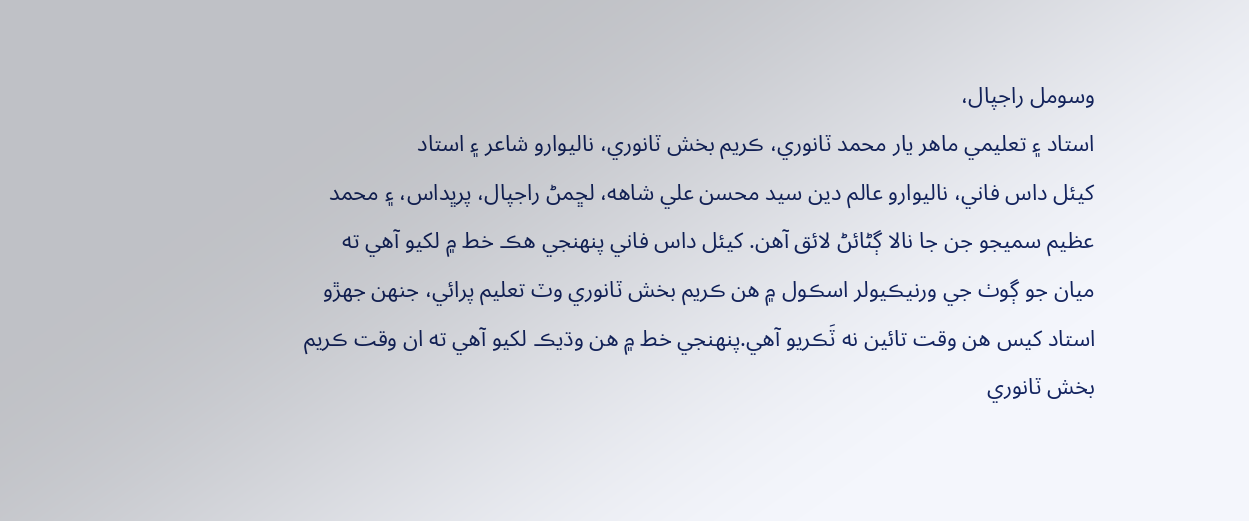وسومل راجپال،
استاد ۽ تعليمي ماهر يار محمد ٽانوري، ڪريم بخش ٽانوري، ناليوارو شاعر ۽ استاد
کيئل داس فاني، ناليوارو عالم دين سيد محسن علي شاهه، لڇمڻ راجپال، پرڀداس، ۽ محمد
عظيم سميجو جن جا نالا ڳڻائڻ لائق آهن. کيئل داس فاني پنهنجي هڪ خط ۾ لکيو آهي ته
ميان جو ڳوٺ جي ورنيڪيولر اسڪول ۾ هن ڪريم بخش ٽانوري وٽ تعليم پرائي، جنهن جهڙو
استاد کيس هن وقت تائين نه ٽَڪريو آهي.پنهنجي خط ۾ هن وڌيڪ لکيو آهي ته ان وقت ڪريم
بخش ٽانوري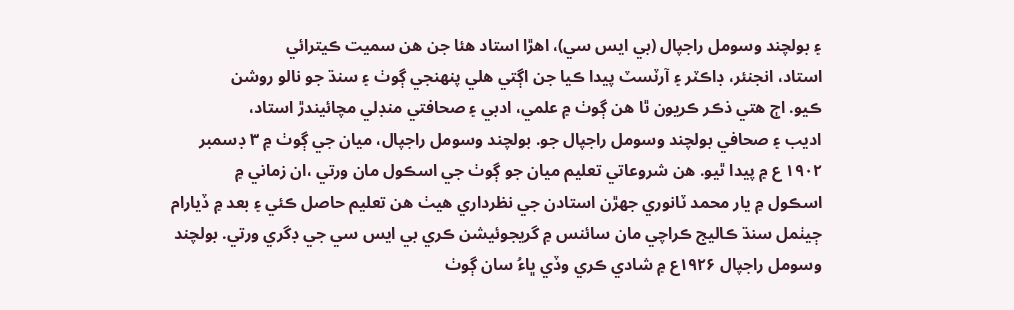۽ بولچند وسومل راجپال (بي ايس سي)، اهڙا استاد هئا جن هن سميت ڪيترائي
استاد، انجنئر، ڊاڪٽر ۽ آرٽسٽ پيدا ڪيا جن اڳتي هلي پنهنجي ڳوٺ ۽ سنڌ جو نالو روشن
ڪيو. اڄ هتي ذڪر ڪريون ٿا هن ڳوٺ ۾ علمي، ادبي ۽ صحافتي منڊلي مچائيندڙ استاد،
اديب ۽ صحافي بولچند وسومل راجپال جو. بولچند وسومل راجپال، ميان جي ڳوٺ ۾ ۳ ڊسمبر
۱۹۰۲ ع ۾ پيدا ٿيو. هن شروعاتي تعليم ميان جو ڳوٺ جي اسڪول مان ورتي ،ان زماني ۾
اسڪول ۾ يار محمد ٽانوري جهڙن استادن جي نظرداري هيٺ هن تعليم حاصل ڪئي ۽ بعد ۾ ڏيارام
ڄيٺمل سنڌ ڪاليج ڪراچي مان سائنس ۾ گريجوئيشن ڪري بي ايس سي جي ڊگري ورتي. بولچند
وسومل راجپال ۱۹۲۶ع ۾ شادي ڪري وڏي ڀاءُ سان ڳوٺ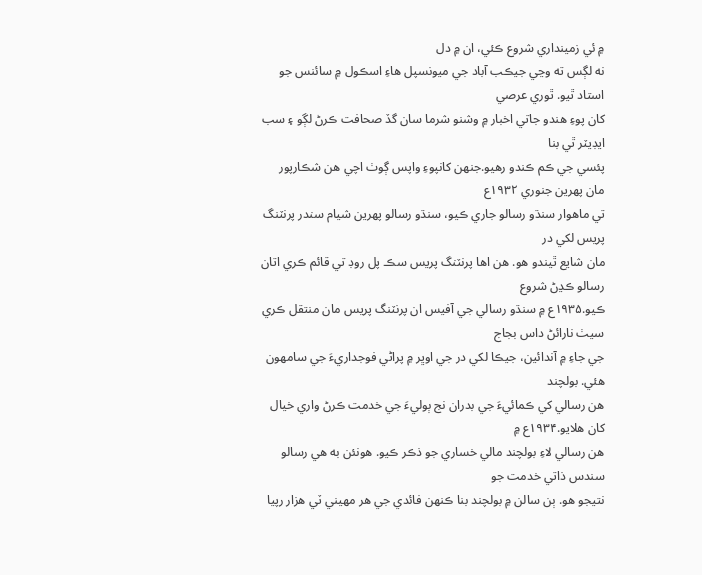۾ ئي زمينداري شروع ڪئي، ان ۾ دل
نه لڳس ته وڃي جيڪب آباد جي ميونسپل هاءِ اسڪول ۾ سائنس جو استاد ٿيو. ٿوري عرصي
کان پوءِ هندو جاتي اخبار ۾ وشنو شرما سان گڏ صحافت ڪرڻ لڳو ۽ سب ايڊيٽر ٿي بنا
پئسي جي ڪم ڪندو رهيو.جنهن کانپوءِ واپس ڳوٺ اچي هن شڪارپور مان پهرين جنوري ۱۹۳۲ع
تي ماهوار سنڌو رسالو جاري ڪيو، سنڌو رسالو پهرين شيام سندر پرنٽنگ پريس لکي در
مان شايع ٿيندو هو. هن اها پرنٽنگ پريس سڪ پل روڊ تي قائم ڪري اتان رسالو ڪڍڻ شروع
ڪيو.۱۹۳۵ع ۾ سنڌو رسالي جي آفيس ان پرنٽنگ پريس مان منتقل ڪري سيٺ نارائڻ داس بجاج
جي جاءِ ۾ آندائين، جيڪا لکي در جي اوڀر ۾ پراڻي فوجداريءَ جي سامهون هئي. بولچند
هن رسالي کي ڪمائيءَ جي بدران نج ٻوليءَ جي خدمت ڪرڻ واري خيال کان هلايو.۱۹۳۴ع ۾
هن رسالي لاءِ بولچند مالي خساري جو ذڪر ڪيو. هونئن به هي رسالو سندس ذاتي خدمت جو
نتيجو هو. ٻن سالن ۾ بولچند بنا ڪنهن فائدي جي هر مهيني ٽي هزار رپيا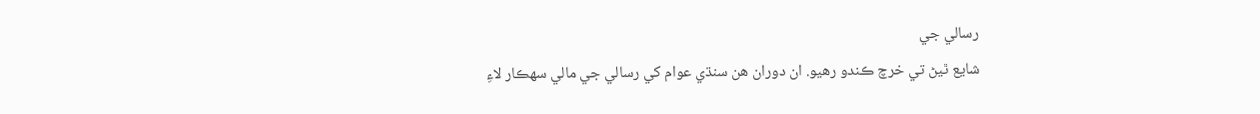رسالي جي
شايع ٿيڻ تي خرچ ڪندو رهيو. ان دوران هن سنڌي عوام کي رسالي جي مالي سهڪار لاءِ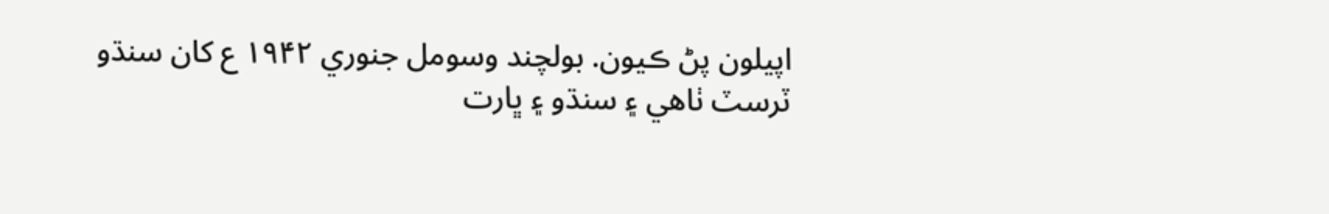اپيلون پڻ ڪيون. بولچند وسومل جنوري ۱۹۴۲ ع کان سنڌو ٽرسٽ ٺاهي ۽ سنڌو ۽ ڀارت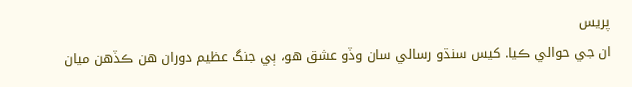پريس
ان جي حوالي ڪيا. کيس سنڌو رسالي سان وڏو عشق هو، ٻي جنگ عظيم دوران هن ڪڏهن ميان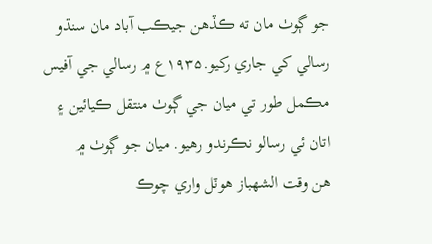جو ڳوٺ مان ته ڪڏهن جيڪب آباد مان سنڌو رسالي کي جاري رکيو.۱۹۳۵ع ۾ رسالي جي آفيس
مڪمل طور تي ميان جي ڳوٺ منتقل ڪيائين ۽ اتان ئي رسالو نڪرندو رهيو. ميان جو ڳوٺ ۾
هن وقت الشهباز هوٽل واري چوڪ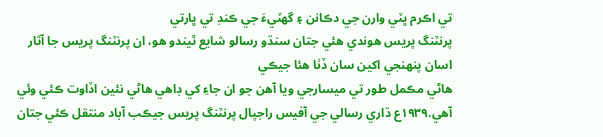تي اڪرم ڀٽي وارن جي دڪانن ۽ گهٽيءَ جي ڪنڊ تي ڀارتي
پرنٽنگ پريس هوندي هئي جتان سنڌو رسالو شايع ٿيندو هو، ان پرنٽنگ پريس جا آثار
اسان پنهنجي اکين سان ڏٺا هئا جيڪي
هاڻي مڪمل طور تي ميسارجي ويا آهن جو ان جاءِ کي ڊاهي هاڻي نئين اڏاوت ڪئي وئي
آهي.۱۹۳۹ع ڌاري رسالي جي آفيس راجپال پرنٽنگ پريس جيڪب آباد منتقل ڪئي جتان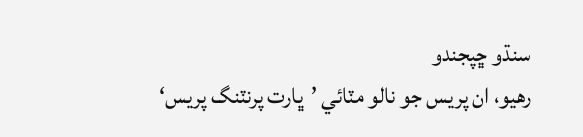سنڌو ڇپجندو
رهيو، ان پريس جو نالو مٽائي ’ڀارت پرنٽنگ پريس‘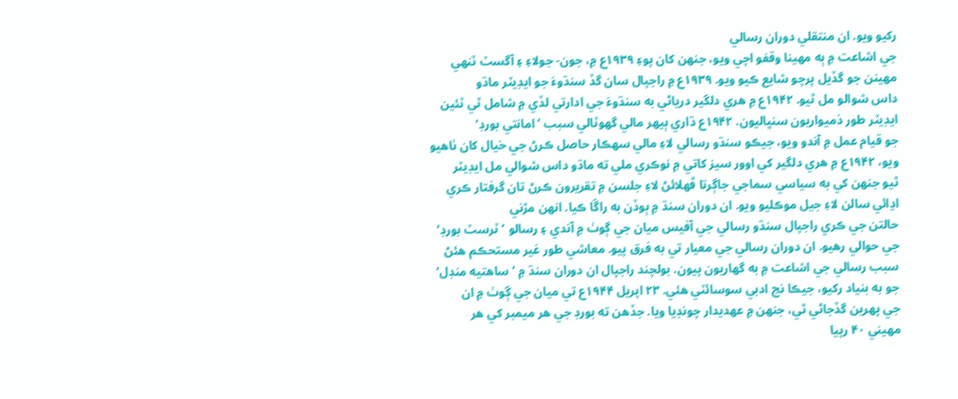رکيو ويو. ان منتقلي دوران رسالي
جي اشاعت ۾ ٻه مهينا وقفو اچي ويو، جنهن کان پوءِ ۱۹۳۹ع ۾، جون- جولاءِ ۽ آگسٽ ٽنهي
مهينن جو گڏيل پرچو شايع ڪيو ويو. ۱۹۳۹ع ۾ راجپال سان گڏ سنڌوءَ جو ايڊيٽر ماڌو
داس شوالو مل ٿيو. ۱۹۴۲ع ۾ هري دلگير درياڻي به سنڌوءَ جي ادارتي لڏي ۾ شامل ٿي ٽئين
ايڊيٽر طور ذميواريون سنڀاليون. ۱۹۴۲ع ڌاري ٻيهر مالي گهوٽالي سبب ’امانتي بورڊ‘
جو قيام عمل ۾ آندو ويو، جيڪو سنڌو رسالي لاءِ مالي سهڪار حاصل ڪرڻ جي خيال کان ٺاهيو
ويو، ۱۹۴۲ع ۾ هري دلگير کي اوور سيز کاتي ۾ نوڪري ملي ته ماڌو داس شوالي مل ايڊيٽر
ٿيو جنهن کي به سياسي سماجي جاڳرتا ڦهلائڻ لاءِ جلسن ۾ تقريرون ڪرڻ تان گرفتار ڪري
اڍائي سالن لاءِ جيل موڪليو ويو. ان دوران سنڌ ۾ ٻوڏن به راڱا ڪيا. انهن مڙني
حالتن جي ڪري راجپال سنڌو رسالي جي آفيس ميان جي ڳوٺ ۾ آندي ۽ رسالو ’ٽرسٽ بورڊ‘
جي حوالي رهيو. ان دوران رسالي جي معيار تي به فرق پيو. معاشي طور غير مستحڪم هئڻ
سبب رسالي جي اشاعت ۾ به گهاريون پيون. بولچند راجپال ان دوران سنڌ ۾ ’ساهتيه منڊل‘
جو به بنياد رکيو، جيڪا نج ادبي سوسائٽي هئي. ۲۳ اپريل ۱۹۴۴ع تي ميان جي ڳوٺ ۾ ان
جي پهرين گڏجاڻي ٿي، جنهن ۾ عهديدار چونڊيا ويا. جڏهن ته بورڊ جي هر ميمبر کي هر
مهيني ۴۰ رپيا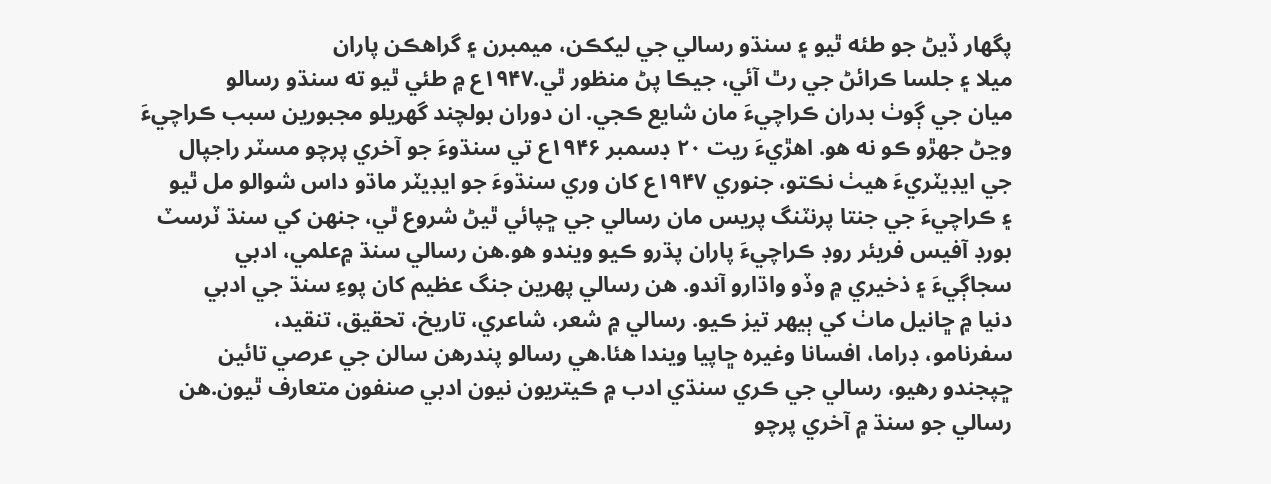پگهار ڏيڻ جو طئه ٿيو ۽ سنڌو رسالي جي ليکڪن، ميمبرن ۽ گراهڪن پاران
ميلا ۽ جلسا ڪرائڻ جي رٿ آئي، جيڪا پڻ منظور ٿي.۱۹۴۷ع ۾ طئي ٿيو ته سنڌو رسالو
ميان جي ڳوٺ بدران ڪراچيءَ مان شايع ڪجي. ان دوران بولچند گهريلو مجبورين سبب ڪراچيءَ
وڃڻ جهڙو ڪو نه هو. اهڙيءَ ريت ۲۰ ڊسمبر ۱۹۴۶ع تي سنڌوءَ جو آخري پرچو مسٽر راجپال
جي ايڊيٽريءَ هيٺ نڪتو، جنوري ۱۹۴۷ع کان وري سنڌوءَ جو ايڊيٽر ماڌو داس شوالو مل ٿيو
۽ ڪراچيءَ جي جنتا پرنٽنگ پريس مان رسالي جي ڇپائي ٿيڻ شروع ٿي، جنهن کي سنڌ ٽرسٽ
بورڊ آفيس فريئر روڊ ڪراچيءَ پاران پڌرو ڪيو ويندو هو.هن رسالي سنڌ ۾علمي، ادبي
سجاڳيءَ ۽ ذخيري ۾ وڏو واڌارو آندو. هن رسالي پهرين جنگ عظيم کان پوءِ سنڌ جي ادبي
دنيا ۾ ڇانيل ماٺ کي ٻيهر تيز ڪيو. رسالي ۾ شعر، شاعري، تاريخ، تحقيق، تنقيد،
سفرنامو، ڊراما، افسانا وغيره ڇاپيا ويندا هئا.هي رسالو پندرهن سالن جي عرصي تائين
ڇپجندو رهيو، رسالي جي ڪري سنڌي ادب ۾ ڪيتريون نيون ادبي صنفون متعارف ٿيون.هن
رسالي جو سنڌ ۾ آخري پرچو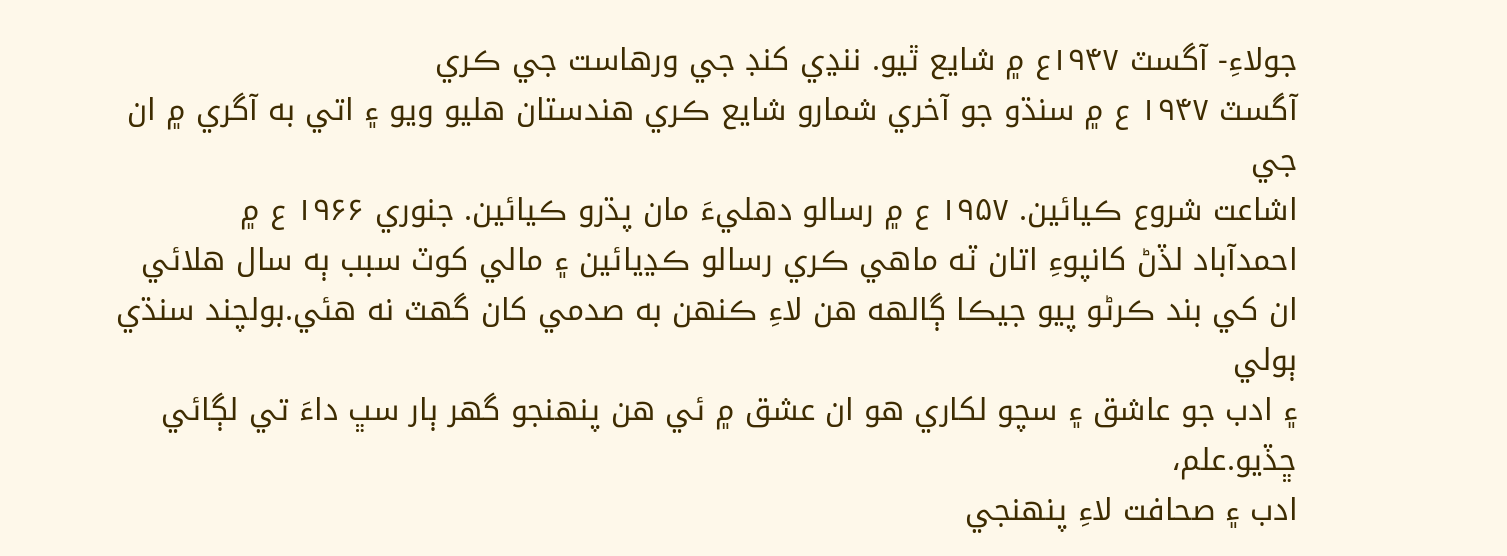جولاءِ- آگسٽ ۱۹۴۷ع ۾ شايع ٿيو. ننڍي کنڊ جي ورهاست جي ڪري
آگسٽ ۱۹۴۷ ع ۾ سنڌو جو آخري شمارو شايع ڪري هندستان هليو ويو ۽ اتي به آگري ۾ ان جي
اشاعت شروع ڪيائين. ۱۹۵۷ ع ۾ رسالو دهليءَ مان پڌرو ڪيائين. جنوري ۱۹۶۶ ع ۾
احمدآباد لڏڻ کانپوءِ اتان ٽه ماهي ڪري رسالو ڪڍيائين ۽ مالي کوٽ سبب ٻه سال هلائي
ان کي بند ڪرڻو پيو جيڪا ڳالهه هن لاءِ ڪنهن به صدمي کان گهٽ نه هئي.بولچند سنڌي ٻولي
۽ ادب جو عاشق ۽ سچو لکاري هو ان عشق ۾ ئي هن پنهنجو گهر ٻار سڀ داءَ تي لڳائي ڇڏيو.علم،
ادب ۽ صحافت لاءِ پنهنجي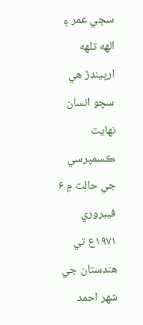سڄي عمر ۽ الهه تلهه ارپيندڙ هي سچو انسان نهايت ڪسمپرسي
جي حالت ۾ ۶ فيبروري ۱۹۷۱ع تي هندستان جي شهر احمد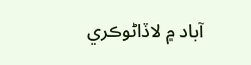آباد ۾ لاڏاڻوڪري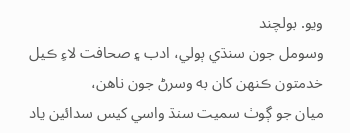ويو. بولچند
وسومل جون سنڌي ٻولي، ادب ۽ صحافت لاءِ ڪيل خدمتون ڪنهن کان به وسرڻ جون ناهن،
ميان جو ڳوٺ سميت سنڌ واسي کيس سدائين ياد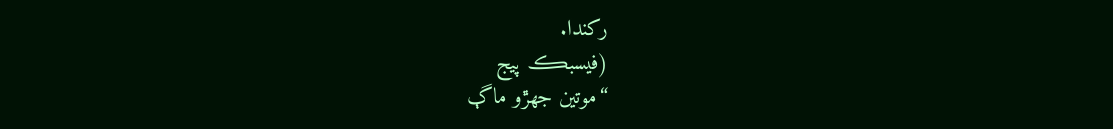رکندا.
(فيسبڪ پيج
“موتين جهڙو ماڳ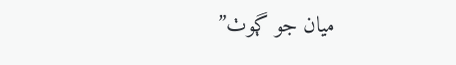ميان جو ڳوٺ”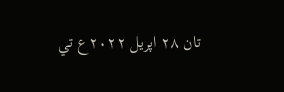تان ۲۸ اپريل ۲۰۲۲ع تي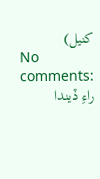کنيل)
No comments:
راءِ ڏيندا